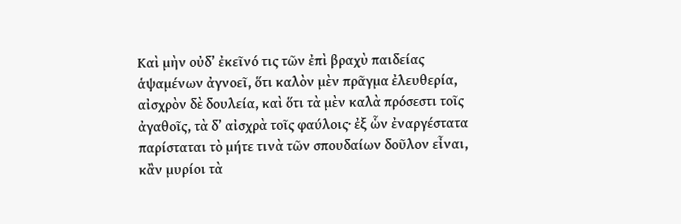Καὶ μὴν οὐδ’ ἐκεῖνό τις τῶν ἐπὶ βραχὺ παιδείας ἁψαμένων ἀγνοεῖ, ὅτι καλὸν μὲν πρᾶγμα ἐλευθερία, αἰσχρὸν δὲ δουλεία, καὶ ὅτι τὰ μὲν καλὰ πρόσεστι τοῖς ἀγαθοῖς, τὰ δ’ αἰσχρὰ τοῖς φαύλοις· ἐξ ὧν ἐναργέστατα παρίσταται τὸ μήτε τινὰ τῶν σπουδαίων δοῦλον εἶναι, κἂν μυρίοι τὰ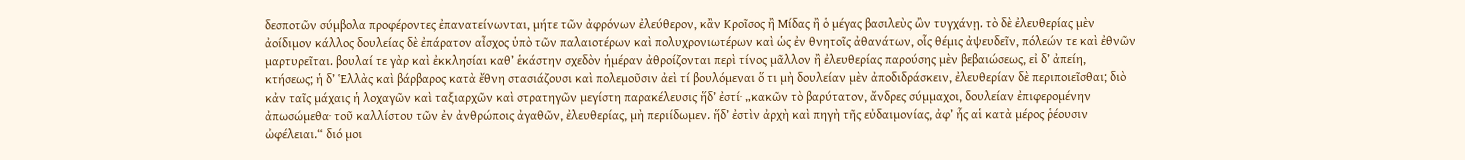δεσποτῶν σύμβολα προφέροντες ἐπανατείνωνται, μήτε τῶν ἀφρόνων ἐλεύθερον, κἂν Κροῖσος ἢ Μίδας ἢ ὁ μέγας βασιλεὺς ὢν τυγχάνῃ. τὸ δὲ ἐλευθερίας μὲν ἀοίδιμον κάλλος δουλείας δὲ ἐπάρατον αἶσχος ὑπὸ τῶν παλαιοτέρων καὶ πολυχρονιωτέρων καὶ ὡς ἐν θνητοῖς ἀθανάτων, οἷς θέμις ἀψευδεῖν, πόλεών τε καὶ ἐθνῶν μαρτυρεῖται. βουλαί τε γὰρ καὶ ἐκκλησίαι καθ’ ἑκάστην σχεδὸν ἡμέραν ἀθροίζονται περὶ τίνος μᾶλλον ἢ ἐλευθερίας παρούσης μὲν βεβαιώσεως, εἰ δ’ ἀπείη, κτήσεως; ἡ δ’ Ἑλλὰς καὶ βάρβαρος κατὰ ἔθνη στασιάζουσι καὶ πολεμοῦσιν ἀεὶ τί βουλόμεναι ὅ τι μὴ δουλείαν μὲν ἀποδιδράσκειν, ἐλευθερίαν δὲ περιποιεῖσθαι; διὸ κἀν ταῖς μάχαις ἡ λοχαγῶν καὶ ταξιαρχῶν καὶ στρατηγῶν μεγίστη παρακέλευσις ἥδ’ ἐστί· „κακῶν τὸ βαρύτατον, ἄνδρες σύμμαχοι, δουλείαν ἐπιφερομένην ἀπωσώμεθα· τοῦ καλλίστου τῶν ἐν ἀνθρώποις ἀγαθῶν, ἐλευθερίας, μὴ περιίδωμεν. ἥδ’ ἐστὶν ἀρχὴ καὶ πηγὴ τῆς εὐδαιμονίας, ἀφ’ ἧς αἱ κατὰ μέρος ῥέουσιν ὠφέλειαι.“ διό μοι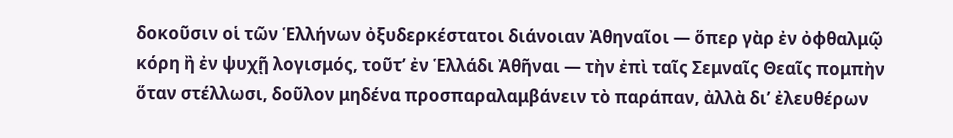δοκοῦσιν οἱ τῶν Ἑλλήνων ὀξυδερκέστατοι διάνοιαν Ἀθηναῖοι — ὅπερ γὰρ ἐν ὀφθαλμῷ κόρη ἢ ἐν ψυχῇ λογισμός, τοῦτ’ ἐν Ἑλλάδι Ἀθῆναι — τὴν ἐπὶ ταῖς Σεμναῖς Θεαῖς πομπὴν ὅταν στέλλωσι, δοῦλον μηδένα προσπαραλαμβάνειν τὸ παράπαν, ἀλλὰ δι’ ἐλευθέρων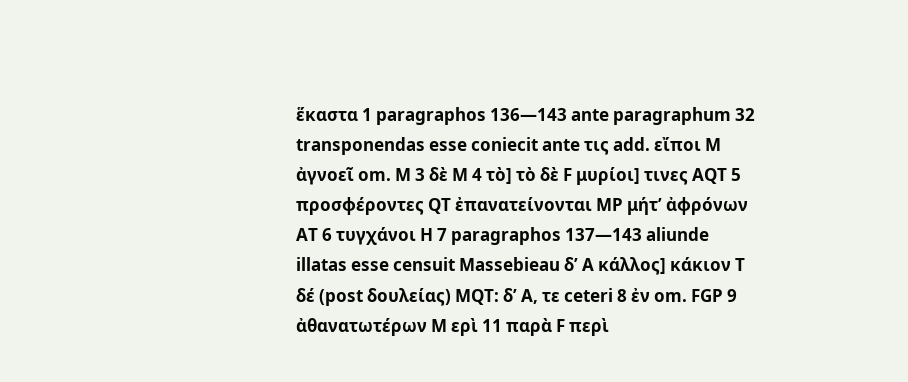ἕκαστα 1 paragraphos 136—143 ante paragraphum 32 transponendas esse coniecit ante τις add. εἴποι M ἀγνοεῖ om. M 3 δὲ M 4 τὸ] τὸ δὲ F μυρίοι] τινες AQT 5 προσφέροντες QT ἐπανατείνονται MP μήτ’ ἀφρόνων AT 6 τυγχάνοι Η 7 paragraphos 137—143 aliunde illatas esse censuit Massebieau δ’ Α κάλλος] κάκιον T δέ (post δουλείας) MQT: δ’ Α, τε ceteri 8 ἐν om. FGP 9 ἀθανατωτέρων M ερὶ 11 παρὰ F περὶ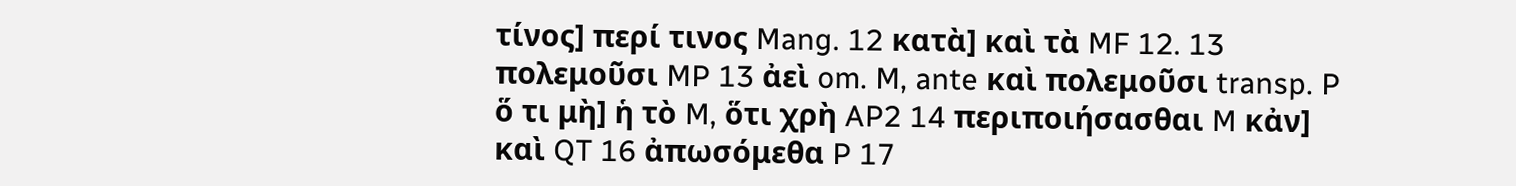τίνος] περί τινος Mang. 12 κατὰ] καὶ τὰ MF 12. 13 πολεμοῦσι MP 13 ἀεὶ om. M, ante καὶ πολεμοῦσι transp. P ὅ τι μὴ] ἡ τὸ M, ὅτι χρὴ AP2 14 περιποιήσασθαι M κἀν] καὶ QT 16 ἀπωσόμεθα P 17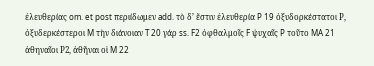ἐλευθερίας om. et post περιίδωμεν add. τὸ δ’ ἔστιν ἐλευθερία P 19 ὀξυδορκέστατοι Ρ, ὀξυδερκέστεροι M τὴν διάνοιαν T 20 γάρ ss. F2 ὀφθαλμοῖς F ψυχαῖς P τοῦτο MA 21 ἀθηναῖοι Ρ2, ἀθῆναι οἱ M 22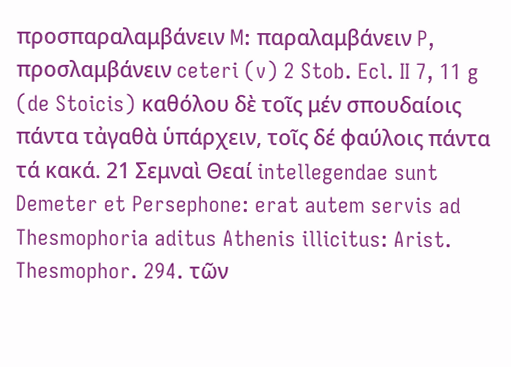προσπαραλαμβάνειν M: παραλαμβάνειν P, προσλαμβάνειν ceteri (v) 2 Stob. Ecl. II 7, 11 g (de Stoicis) καθόλου δὲ τοῖς μέν σπουδαίοις πάντα τἀγαθὰ ὑπάρχειν, τοῖς δέ φαύλοις πάντα τά κακά. 21 Σεμναὶ Θεαί intellegendae sunt Demeter et Persephone: erat autem servis ad Thesmophoria aditus Athenis illicitus: Arist. Thesmophor. 294. τῶν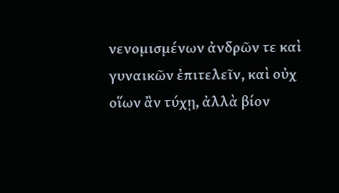νενομισμένων ἀνδρῶν τε καὶ γυναικῶν ἐπιτελεῖν, καὶ οὐχ οἵων ἂν τύχῃ, ἀλλὰ βίον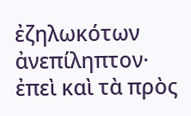ἐζηλωκότων ἀνεπίληπτον· ἐπεὶ καὶ τὰ πρὸς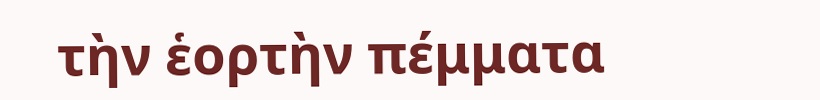τὴν ἑορτὴν πέμματα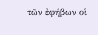τῶν ἐφήβων οἱ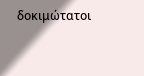δοκιμώτατοι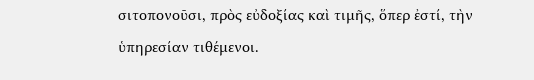σιτοπονοῦσι, πρὸς εὐδοξίας καὶ τιμῆς, ὅπερ ἐστί, τὴν ὑπηρεσίαν τιθέμενοι.